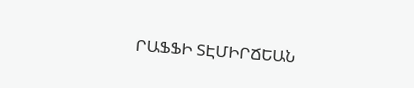ՐԱՖՖԻ ՏԷՄԻՐՃԵԱՆ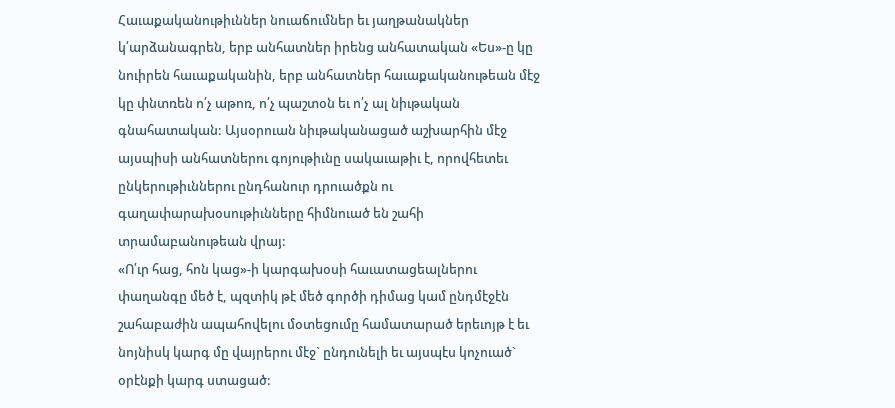Հաւաքականութիւններ նուաճումներ եւ յաղթանակներ կ՛արձանագրեն, երբ անհատներ իրենց անհատական «Ես»-ը կը նուիրեն հաւաքականին, երբ անհատներ հաւաքականութեան մէջ կը փնտռեն ո՛չ աթոռ, ո՛չ պաշտօն եւ ո՛չ ալ նիւթական գնահատական: Այսօրուան նիւթականացած աշխարհին մէջ այսպիսի անհատներու գոյութիւնը սակաւաթիւ է, որովհետեւ ընկերութիւններու ընդհանուր դրուածքն ու գաղափարախօսութիւնները հիմնուած են շահի տրամաբանութեան վրայ:
«Ո՛ւր հաց, հոն կաց»-ի կարգախօսի հաւատացեալներու փաղանգը մեծ է, պզտիկ թէ մեծ գործի դիմաց կամ ընդմէջէն շահաբաժին ապահովելու մօտեցումը համատարած երեւոյթ է եւ նոյնիսկ կարգ մը վայրերու մէջ` ընդունելի եւ այսպէս կոչուած` օրէնքի կարգ ստացած: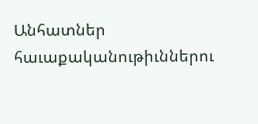Անհատներ հաւաքականութիւններու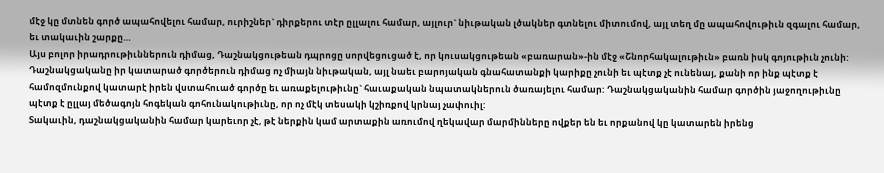մէջ կը մտնեն գործ ապահովելու համար, ուրիշներ` դիրքերու տէր ըլլալու համար, այլուր` նիւթական լծակներ գտնելու միտումով, այլ տեղ մը ապահովութիւն զգալու համար, եւ տակաւին շարքը…
Այս բոլոր իրադրութիւններուն դիմաց, Դաշնակցութեան դպրոցը սորվեցուցած է, որ կուսակցութեան «բառարան»-ին մէջ «Շնորհակալութիւն» բառն իսկ գոյութիւն չունի: Դաշնակցականը իր կատարած գործերուն դիմաց ոչ միայն նիւթական, այլ նաեւ բարոյական գնահատանքի կարիքը չունի եւ պէտք չէ ունենայ, քանի որ ինք պէտք է համոզմունքով կատարէ իրեն վստահուած գործը եւ առաքելութիւնը` հաւաքական նպատակներուն ծառայելու համար: Դաշնակցականին համար գործին յաջողութիւնը պէտք է ըլլայ մեծագոյն հոգեկան գոհունակութիւնը, որ ոչ մէկ տեսակի կշիռքով կրնայ չափուիլ:
Տակաւին, դաշնակցականին համար կարեւոր չէ, թէ ներքին կամ արտաքին առումով ղեկավար մարմինները ովքեր են եւ որքանով կը կատարեն իրենց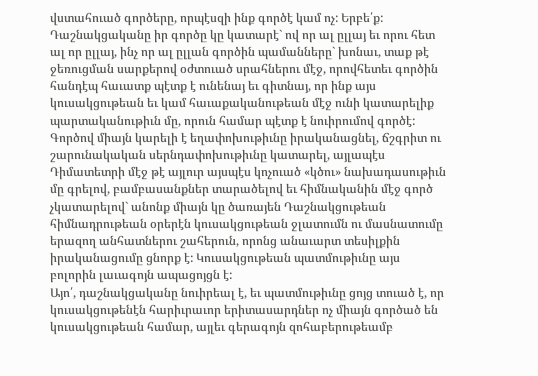վստահուած գործերը, որպէսզի ինք գործէ կամ ոչ: Երբե՛ք: Դաշնակցականը իր գործը կը կատարէ` ով որ ալ ըլլայ եւ որու հետ ալ որ ըլլայ, ինչ որ ալ ըլլան գործին պամանները` խոնաւ, տաք թէ ջեռուցման սարքերով օժտուած սրահներու մէջ, որովհետեւ գործին հանդէպ հաւատք պէտք է ունենայ եւ գիտնայ, որ ինք այս կուսակցութեան եւ կամ հաւաքականութեան մէջ ունի կատարելիք պարտականութիւն մը, որուն համար պէտք է նուիրումով գործէ:
Գործով միայն կարելի է եղափոխութիւնը իրականացնել, ճշգրիտ ու շարունակական սերնդափոխութիւնը կատարել, այլապէս Դիմատետրի մէջ թէ այլուր այսպէս կոչուած «կծու» նախադասութիւն մը գրելով, բամբասանքներ տարածելով եւ հիմնականին մէջ գործ չկատարելով` անոնք միայն կը ծառայեն Դաշնակցութեան հիմնադրութեան օրերէն կուսակցութեան ջլատումն ու մասնատումը երազող անհատներու շահերուն, որոնց անաւարտ տեսիլքին իրականացումը ցնորք է: Կուսակցութեան պատմութիւնը այս բոլորին լաւագոյն ապացոյցն է:
Այո՛, դաշնակցականը նուիրեալ է, եւ պատմութիւնը ցոյց տուած է, որ կուսակցութենէն հարիւրաւոր երիտասարդներ ոչ միայն գործած են կուսակցութեան համար, այլեւ գերագոյն զոհաբերութեամբ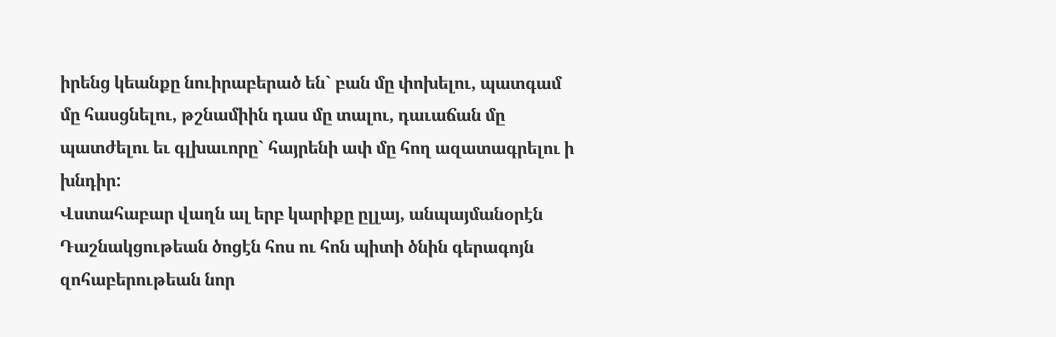իրենց կեանքը նուիրաբերած են` բան մը փոխելու, պատգամ մը հասցնելու, թշնամիին դաս մը տալու, դաւաճան մը պատժելու եւ գլխաւորը` հայրենի ափ մը հող ազատագրելու ի խնդիր:
Վստահաբար վաղն ալ երբ կարիքը ըլլայ, անպայմանօրէն Դաշնակցութեան ծոցէն հոս ու հոն պիտի ծնին գերագոյն զոհաբերութեան նոր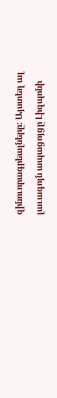զինուորագրեալները: Այստեղ ալ լաւագոյն ապացոյցը Լիզպոնի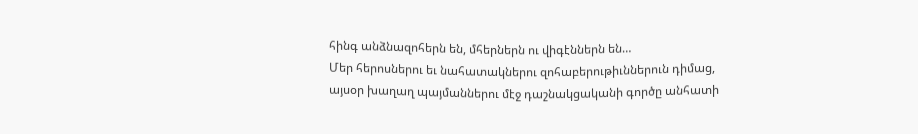հինգ անձնազոհերն են, մհերներն ու վիգէններն են…
Մեր հերոսներու եւ նահատակներու զոհաբերութիւններուն դիմաց, այսօր խաղաղ պայմաններու մէջ դաշնակցականի գործը անհատի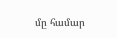մը համար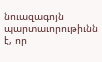նուազագոյն պարտաւորութիւնն է, որ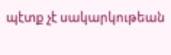պէտք չէ սակարկութեան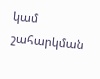կամ շահարկման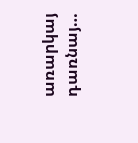առարկայ դառնայ…